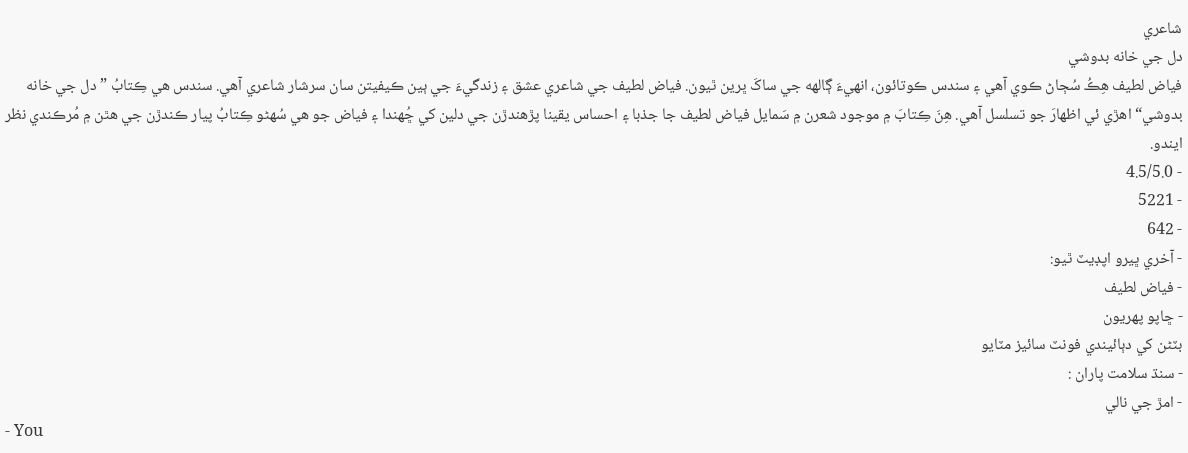شاعري
دل جي خانه بدوشي
فياض لطيف هِڪُ سُڄاڻ ڪوي آهي ۽ سندس ڪوتائون، انهيءَ ڳالهه جي ساکَ ڀرين ٿيون. فياض لطيف جي شاعري عشق ۽ زندگيءَ جي ٻين ڪيفيتن سان سرشار شاعري آهي. سندس هي ڪِتابُ ”دل جي خانه بدوشي“ اهڙي ئي اظهارَ جو تسلسل آهي. هِنَ ڪِتابَ ۾ موجود شعرن ۾ سَمايل فياض لطيف جا جذبا ۽ احساس يقينا پڙهندڙن جي دلين کي ڇُهندا ۽ فياض جو هي سُهڻو ڪِتابُ پيار ڪندڙن جي هٿن ۾ مُرڪندي نظر ايندو.
- 4.5/5.0
- 5221
- 642
- آخري ڀيرو اپڊيٽ ٿيو:
- فياض لطيف
- ڇاپو پھريون
بٽڻن کي دٻائيندي فونٽ سائيز مٽايو
- سنڌ سلامت پاران :
- امڙ جي نالي
- You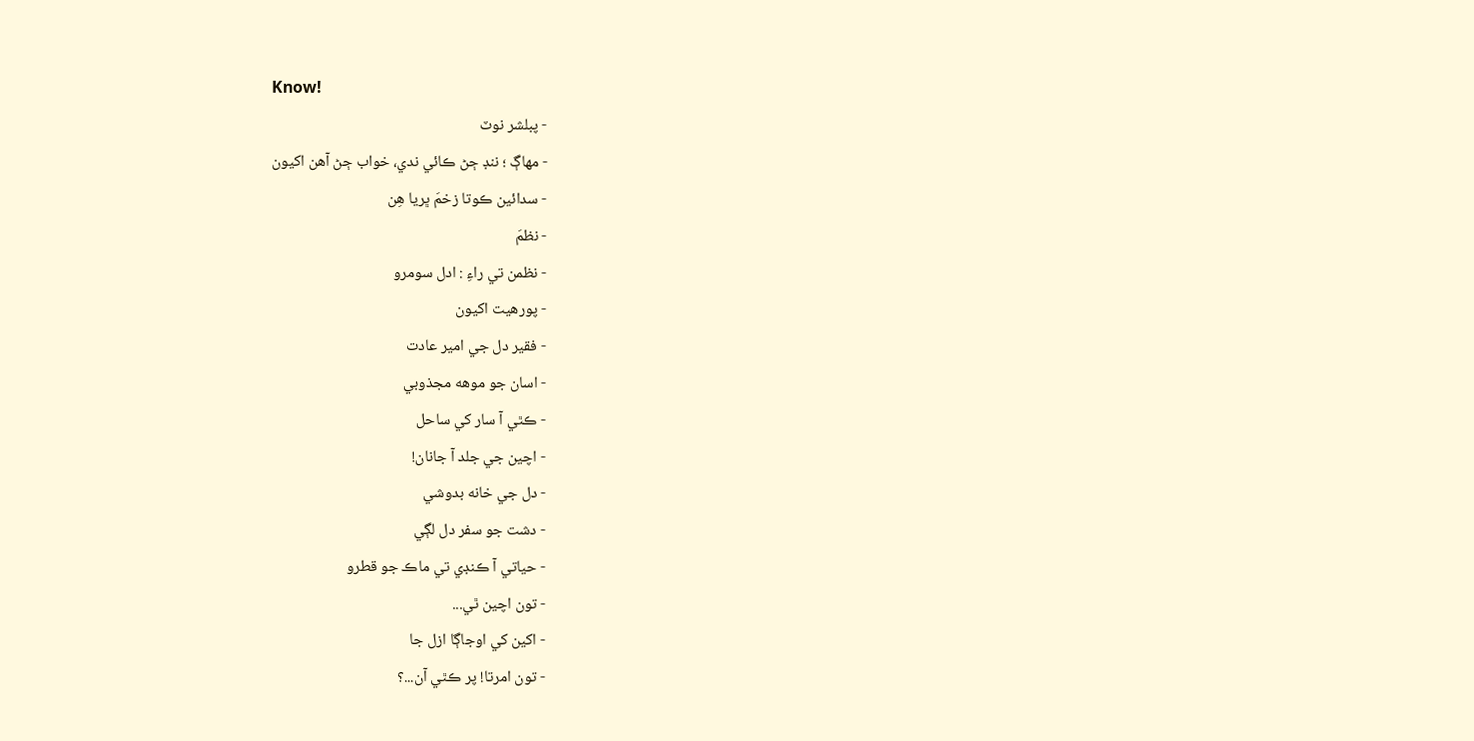Know!
- پبلشر نوٽ
- مهاڳ ؛ ننڊ ڄڻ ڪائي ندي، خواب ڄڻ آهن اکيون
- سدائين ڪوتا زخمَ ڀريا هِن
- نظمَ
- نظمن تي راءِ : ادل سومرو
- پورهيت اکيون
- فقير دل جي امير عادت
- اسان جو موهه مجذوبي
- ڪٿي آ سار کي ساحل
- اچين جي جلد آ جانان!
- دل جي خانه بدوشي
- دشت جو سفر دل لڳي
- حياتي آ ڪنڊي تي ماڪ جو قطرو
- تون اچين ٿي...
- اکين کي اوجاڳا ازل جا
- تون امرتا! پر ڪٿي آن...؟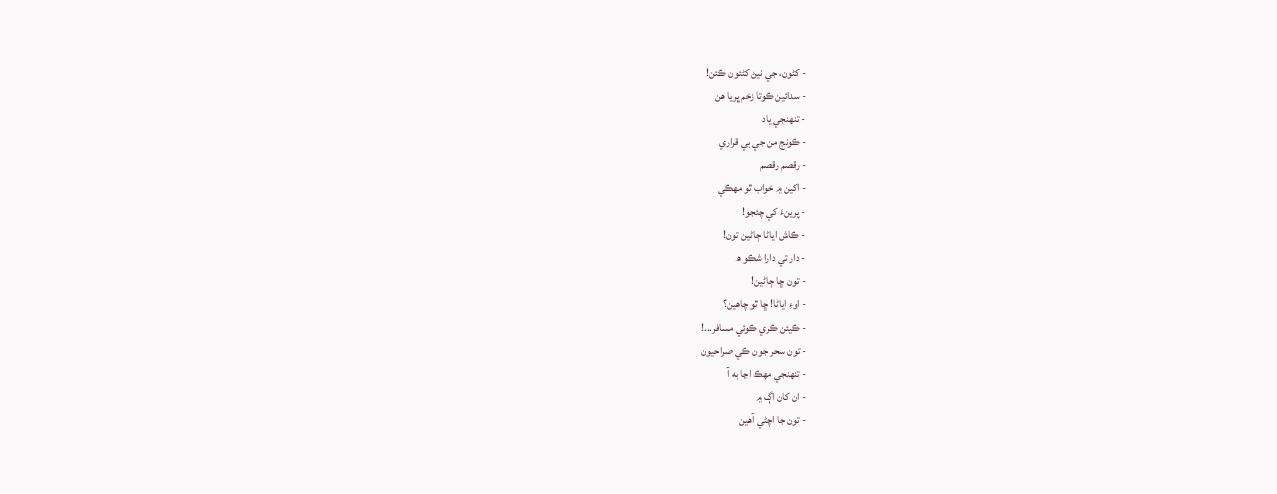- کڻون، جي نيڻ کڻئون ڪئن!
- سدائين ڪوتا زخم ڀريا هن
- تنهنجي ياد
- ڪونج من جي بي قراري
- رقصم رقصم
- اکين ۾ خواب ٿو مهڪي
- پرينءَ کي چئجو!
- ڪاش اياڻا ڄاڻين تون!
- دار تي دارا شڪو ھ
- تون ڇا ڄاڻين!
- اوءِ اياڻا! ڇا ٿو چاهين؟
- ڪيئن ڪري ڪوئي مسافر...!
- تون سحر جون ڪي صراحيون
- تنهنجي مهڪ اڃا به آ
- ان کان اڳ ۾
- تون جا اچڻي آهين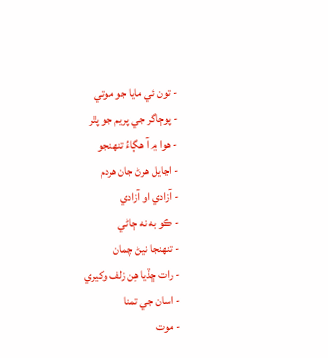- تون ئي مايا جو موتي
- پوڄاگر جي پريم جو پٿر
- هوا ۾ آ هڳاءُ تنهنجو
- اڃايل هرڻ جان هردم
- آزادي او آزادي
- ڪو به نه ڄاڻي
- تنهنجا نيڻ چمان
- رات ڇڏيا هِن زلف وکيري
- اسان جي تمنا
- موت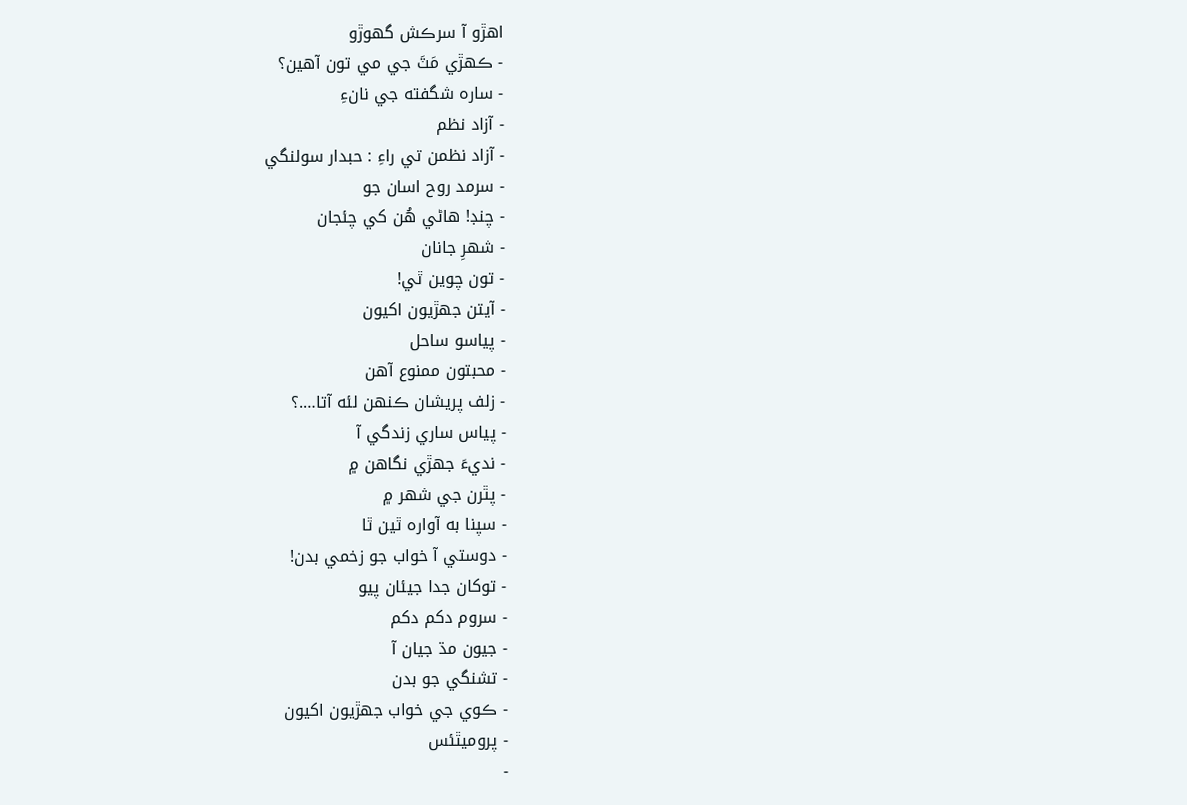اهڙو آ سرڪش گھوڙو
- ڪهڙي مَٽَ جي مي تون آهين؟
- ساره شگفته جي نانءِ
- آزاد نظم
- آزاد نظمن تي راءِ : حبدار سولنگي
- سرمد روح اسان جو
- چنڊ! هاڻي هُن کي چئجان
- شهرِ جانان
- تون چوين ٿي!
- آيتن جھڙيون اکيون
- پياسو ساحل
- محبتون ممنوع آهن
- زلف پريشان ڪنهن لئه آتا….؟
- پياس ساري زندگي آ
- نديءَ جھڙي نگاهن ۾
- پٿرن جي شهر ۾
- سپنا به آواره ٿين ٿا
- دوستي آ خواب جو زخمي بدن!
- توکان جدا جيئان پيو
- سروم دکم دکم
- جيون مڌ جيان آ
- تشنگي جو بدن
- ڪوي جي خواب جھڙيون اکيون
- پروميٿئس
-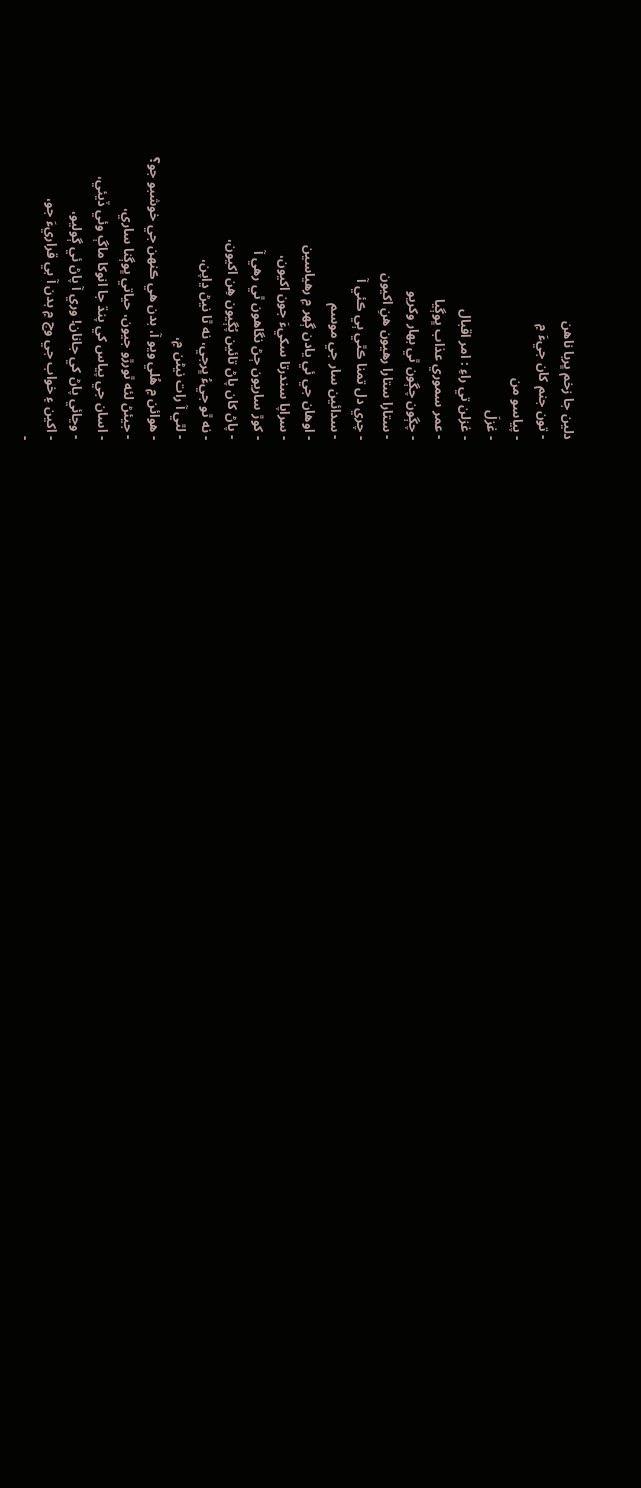دلين جا زخم ڀربا ناهن
- تون جنم کان جيءَ ۾
- پياسو من
- غزلَ
- غزلن تي راءِ : امر اقبال
- عمر سموري عذاب ڀوڳيا
- چڳون چڳون ٿي بهار وکريو
- ستارا ستارا رهيون هنِ اکيون
- چري دل تمنا ڪٿي ٻي ڪئي آ
- سدائين سار جي موسم
- اوهان جي ئي يادن ڳهر ۾ رهياسين
- سراپا سندرتا سکيءَ جون اکيون،
- کوڙ ساريون ڄڻ نگاهون ٿي رهي آ
- پاڻ کان پاڻ تائين پُڳيون هِن اکيون،
- نه ٿو جيءُ ڀرجي، نه ٿا نيڻ ڍاپن،
- لٿي آ رات نيڻن ۾،
- هوائن ۾ هُلي ويو آ، بدن هي ڪنهن جي خوشبو جو؟
- جيئڻ لئه ٿورڙو جيون، حياتي ڀوڳنا ساري،
- اسان جي پياس کي پنڌ جا انوکا ماڳ وئي ڏيئي،
- وڃائي پاڻ کي جانان! وري آ پاڻ ئي ڳوليو،
- اکين ۽ خواب جي وچ ۾ بدن آ بي قراريءَ جو،
-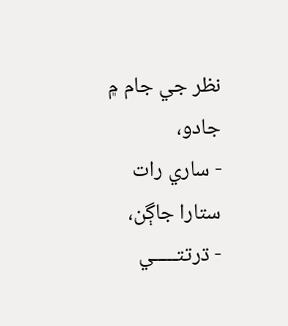نظر جي جام ۾ جادو،
- ساري رات ستارا جاڳن،
- ڌرتتـــــي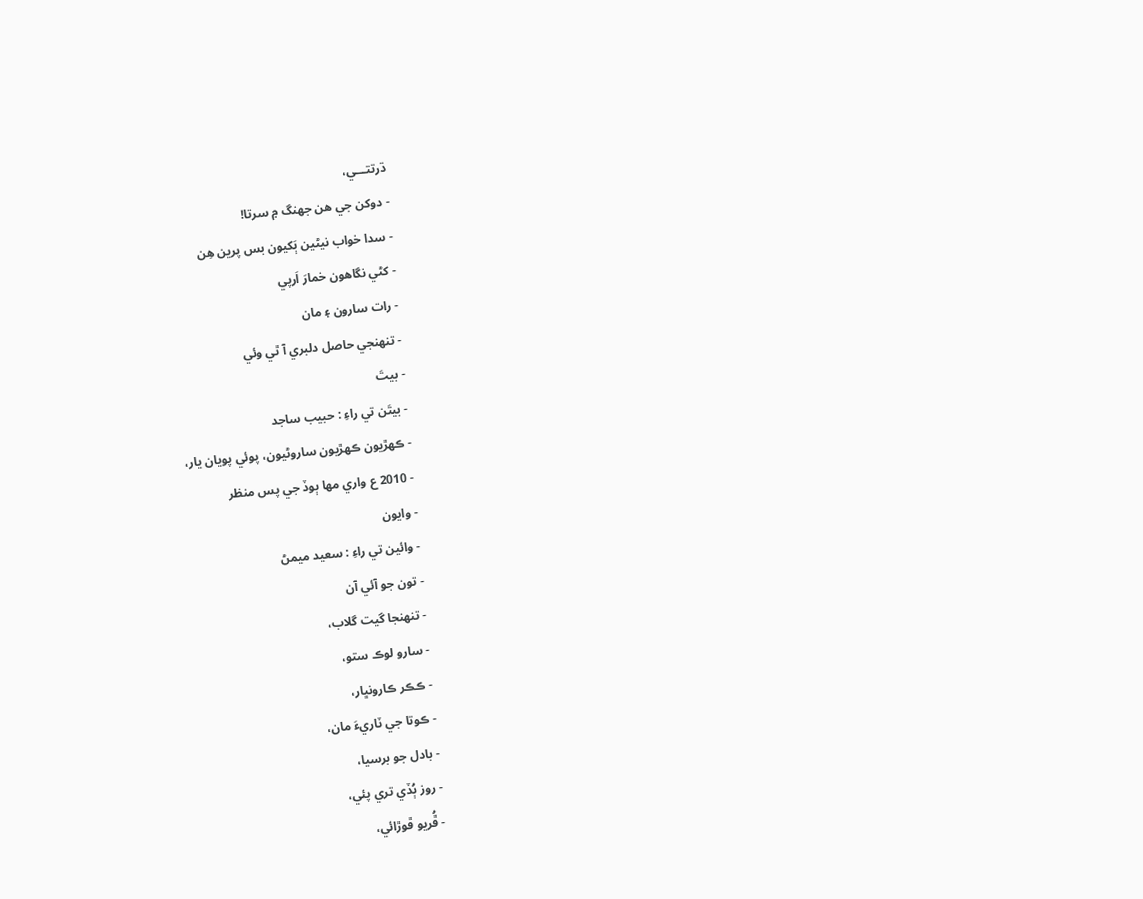ڌرتتـــي،
- دوکن جي هن جھنگ ۾ سرتا!
- سدا خواب نيڻين ٻَکيون بس پرين هِن
- کڻي نگاهون خمارَ اَرپي
- رات سارون ۽ مان
- تنهنجي حاصل دلبري آ ٿي وئي
- بيتَ
- بيتَن تي راءِ : حبيب ساجد
- ڪهڙيون ڪهڙيون ساروڻيون، پوئي پويان يار،
- 2010 ع واري مها ٻوڏ جي پس منظر
- وايون
- وائين تي راءِ : سعيد ميمڻ
- تون جو آئي آن
- تنهنجا گيت گلاب،
- سارو لوڪ ستو،
- ڪڪر ڪارونڀار،
- ڪوتا جي ٽاريءَ مان،
- بادل جو برسيا،
- روز ٻُڏي تري پئي،
- ڦُريو ڦوڙائي،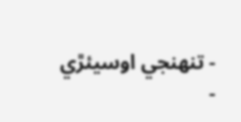- تنهنجي اوسيئڙي
-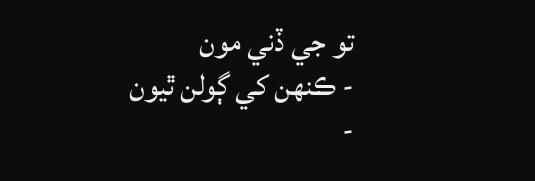تو جي ڏني مون
- ڪنهن کي ڳولن ٿيون
-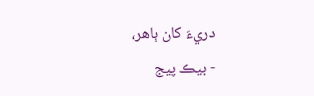دريءَ کان ٻاهر،
- بيڪ پيج